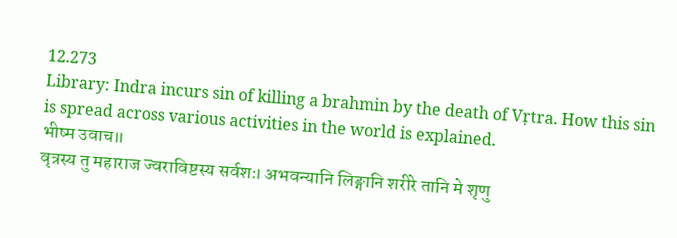12.273
Library: Indra incurs sin of killing a brahmin by the death of Vṛtra. How this sin is spread across various activities in the world is explained.
भीष्म उवाच॥
वृत्रस्य तु महाराज ज्वराविष्टस्य सर्वशः। अभवन्यानि लिङ्गानि शरीरे तानि मे शृणु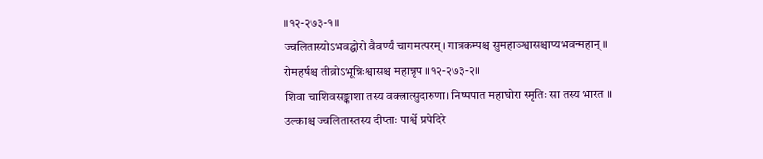॥१२-२७३-१॥
ज्वलितास्योऽभवद्घोरो वैवर्ण्यं चागमत्परम्। गात्रकम्पश्च सुमहाञ्श्वासश्चाप्यभवन्महान् ॥ रोमहर्षश्च तीव्रोऽभून्निःश्वासश्च महान्नृप ॥१२-२७३-२॥
शिवा चाशिवसङ्काशा तस्य वक्त्रात्सुदारुणा। निष्पपात महाघोरा स्मृतिः सा तस्य भारत ॥ उल्काश्च ज्वलितास्तस्य दीप्ताः पार्श्वे प्रपेदिरे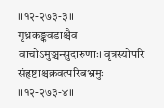॥१२-२७३-३॥
गृध्रकङ्कवडाश्चैव वाचोऽमुञ्चन्सुदारुणाः। वृत्रस्योपरि संहृष्टाश्चक्रवत्परिबभ्रमुः ॥१२-२७३-४॥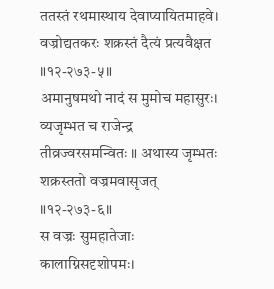ततस्तं रथमास्थाय देवाप्यायितमाहवे। वज्रोद्यतकरः शक्रस्तं दैत्यं प्रत्यवैक्षत ॥१२-२७३-५॥
अमानुषमथो नादं स मुमोच महासुरः। व्यजृम्भत च राजेन्द्र तीव्रज्वरसमन्वितः ॥ अथास्य जृम्भतः शक्रस्ततो वज्रमवासृजत् ॥१२-२७३-६॥
स वज्रः सुमहातेजाः कालाग्निसदृशोपमः।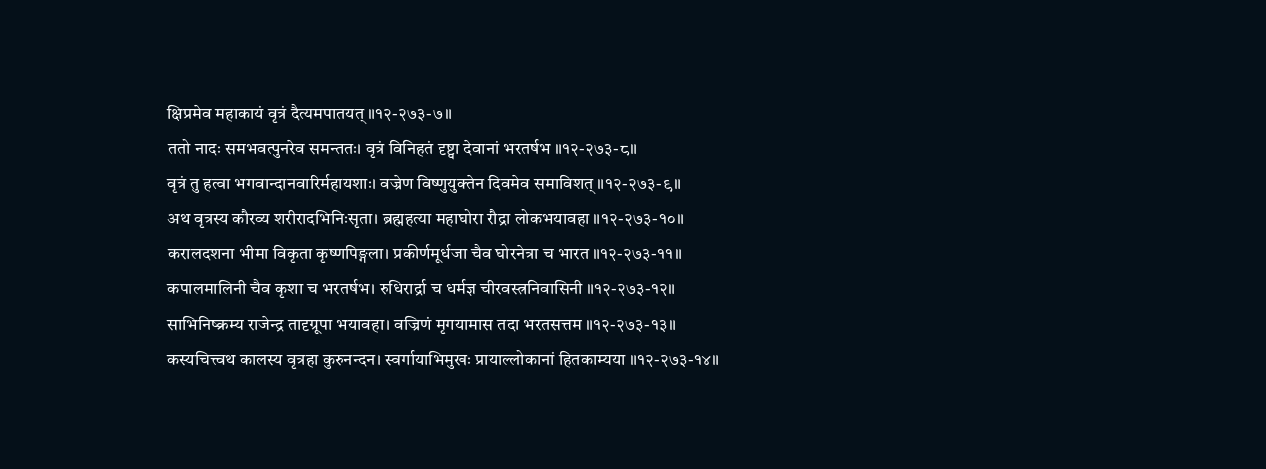क्षिप्रमेव महाकायं वृत्रं दैत्यमपातयत् ॥१२-२७३-७॥
ततो नादः समभवत्पुनरेव समन्ततः। वृत्रं विनिहतं दृष्ट्वा देवानां भरतर्षभ ॥१२-२७३-८॥
वृत्रं तु हत्वा भगवान्दानवारिर्महायशाः। वज्रेण विष्णुयुक्तेन दिवमेव समाविशत् ॥१२-२७३-९॥
अथ वृत्रस्य कौरव्य शरीरादभिनिःसृता। ब्रह्महत्या महाघोरा रौद्रा लोकभयावहा ॥१२-२७३-१०॥
करालदशना भीमा विकृता कृष्णपिङ्गला। प्रकीर्णमूर्धजा चैव घोरनेत्रा च भारत ॥१२-२७३-११॥
कपालमालिनी चैव कृशा च भरतर्षभ। रुधिरार्द्रा च धर्मज्ञ चीरवस्त्रनिवासिनी ॥१२-२७३-१२॥
साभिनिष्क्रम्य राजेन्द्र तादृग्रूपा भयावहा। वज्रिणं मृगयामास तदा भरतसत्तम ॥१२-२७३-१३॥
कस्यचित्त्वथ कालस्य वृत्रहा कुरुनन्दन। स्वर्गायाभिमुखः प्रायाल्लोकानां हितकाम्यया ॥१२-२७३-१४॥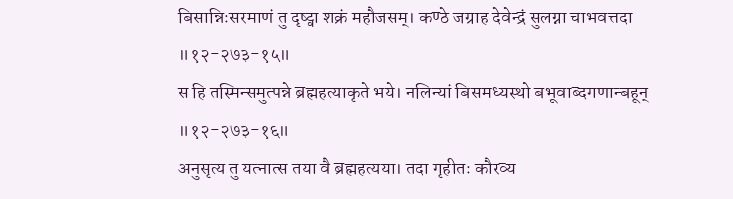बिसान्निःसरमाणं तु दृष्ट्वा शक्रं महौजसम्। कण्ठे जग्राह देवेन्द्रं सुलग्ना चाभवत्तदा ॥१२-२७३-१५॥
स हि तस्मिन्समुत्पन्ने ब्रह्महत्याकृते भये। नलिन्यां बिसमध्यस्थो बभूवाब्दगणान्बहून् ॥१२-२७३-१६॥
अनुसृत्य तु यत्नात्स तया वै ब्रह्महत्यया। तदा गृहीतः कौरव्य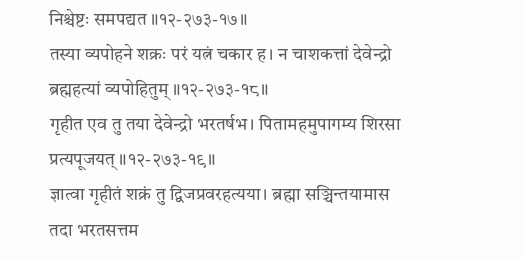निश्चेष्टः समपद्यत ॥१२-२७३-१७॥
तस्या व्यपोहने शक्रः परं यत्नं चकार ह। न चाशकत्तां देवेन्द्रो ब्रह्महत्यां व्यपोहितुम् ॥१२-२७३-१८॥
गृहीत एव तु तया देवेन्द्रो भरतर्षभ। पितामहमुपागम्य शिरसा प्रत्यपूजयत् ॥१२-२७३-१९॥
ज्ञात्वा गृहीतं शक्रं तु द्विजप्रवरहत्यया। ब्रह्मा सञ्चिन्तयामास तदा भरतसत्तम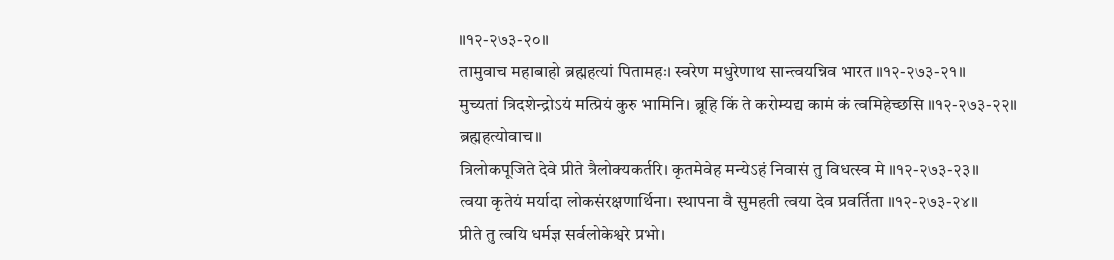॥१२-२७३-२०॥
तामुवाच महाबाहो ब्रह्महत्यां पितामहः। स्वरेण मधुरेणाथ सान्त्वयन्निव भारत ॥१२-२७३-२१॥
मुच्यतां त्रिदशेन्द्रोऽयं मत्प्रियं कुरु भामिनि। ब्रूहि किं ते करोम्यद्य कामं कं त्वमिहेच्छसि ॥१२-२७३-२२॥
ब्रह्महत्योवाच॥
त्रिलोकपूजिते देवे प्रीते त्रैलोक्यकर्तरि। कृतमेवेह मन्येऽहं निवासं तु विधत्स्व मे ॥१२-२७३-२३॥
त्वया कृतेयं मर्यादा लोकसंरक्षणार्थिना। स्थापना वै सुमहती त्वया देव प्रवर्तिता ॥१२-२७३-२४॥
प्रीते तु त्वयि धर्मज्ञ सर्वलोकेश्वरे प्रभो।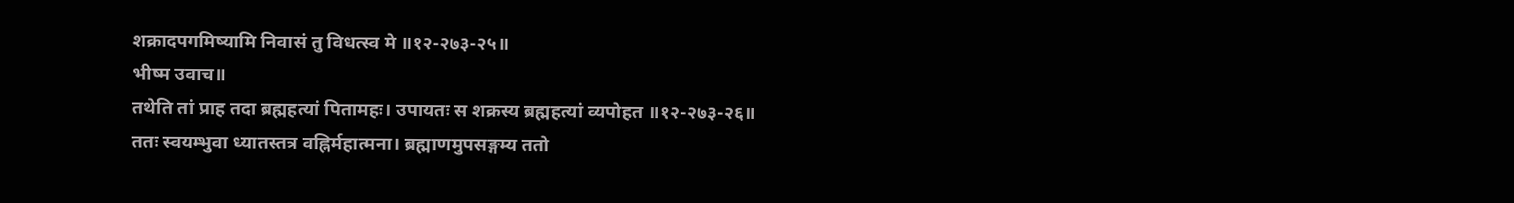शक्रादपगमिष्यामि निवासं तु विधत्स्व मे ॥१२-२७३-२५॥
भीष्म उवाच॥
तथेति तां प्राह तदा ब्रह्महत्यां पितामहः। उपायतः स शक्रस्य ब्रह्महत्यां व्यपोहत ॥१२-२७३-२६॥
ततः स्वयम्भुवा ध्यातस्तत्र वह्निर्महात्मना। ब्रह्माणमुपसङ्गम्य ततो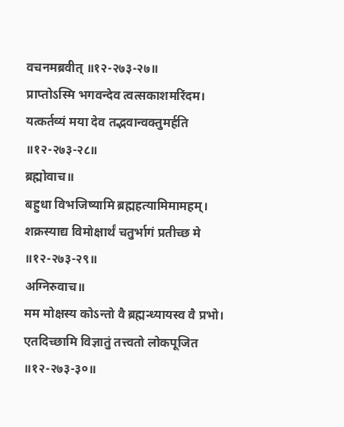वचनमब्रवीत् ॥१२-२७३-२७॥
प्राप्तोऽस्मि भगवन्देव त्वत्सकाशमरिंदम। यत्कर्तव्यं मया देव तद्भवान्वक्तुमर्हति ॥१२-२७३-२८॥
ब्रह्मोवाच॥
बहुधा विभजिष्यामि ब्रह्महत्यामिमामहम्। शक्रस्याद्य विमोक्षार्थं चतुर्भागं प्रतीच्छ मे ॥१२-२७३-२९॥
अग्निरुवाच॥
मम मोक्षस्य कोऽन्तो वै ब्रह्मन्ध्यायस्व वै प्रभो। एतदिच्छामि विज्ञातुं तत्त्वतो लोकपूजित ॥१२-२७३-३०॥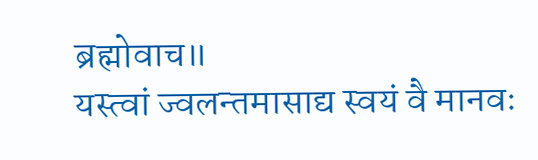ब्रह्मोवाच॥
यस्त्वां ज्वलन्तमासाद्य स्वयं वै मानवः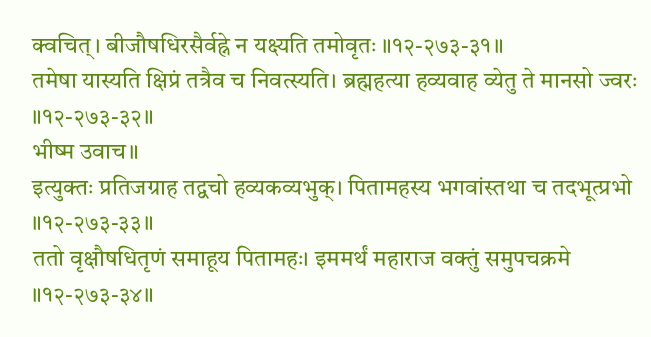क्वचित्। बीजौषधिरसैर्वह्ने न यक्ष्यति तमोवृतः ॥१२-२७३-३१॥
तमेषा यास्यति क्षिप्रं तत्रैव च निवत्स्यति। ब्रह्महत्या हव्यवाह व्येतु ते मानसो ज्वरः ॥१२-२७३-३२॥
भीष्म उवाच॥
इत्युक्तः प्रतिजग्राह तद्वचो हव्यकव्यभुक्। पितामहस्य भगवांस्तथा च तदभूत्प्रभो ॥१२-२७३-३३॥
ततो वृक्षौषधितृणं समाहूय पितामहः। इममर्थं महाराज वक्तुं समुपचक्रमे ॥१२-२७३-३४॥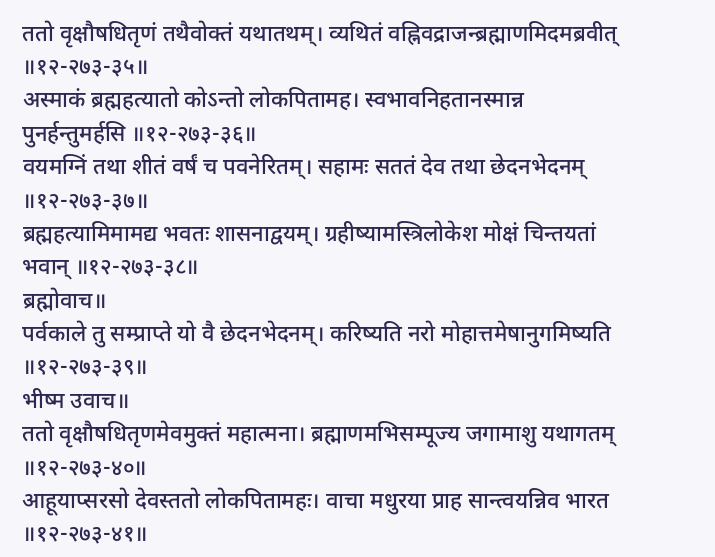ततो वृक्षौषधितृणं तथैवोक्तं यथातथम्। व्यथितं वह्निवद्राजन्ब्रह्माणमिदमब्रवीत् ॥१२-२७३-३५॥
अस्माकं ब्रह्महत्यातो कोऽन्तो लोकपितामह। स्वभावनिहतानस्मान्न पुनर्हन्तुमर्हसि ॥१२-२७३-३६॥
वयमग्निं तथा शीतं वर्षं च पवनेरितम्। सहामः सततं देव तथा छेदनभेदनम् ॥१२-२७३-३७॥
ब्रह्महत्यामिमामद्य भवतः शासनाद्वयम्। ग्रहीष्यामस्त्रिलोकेश मोक्षं चिन्तयतां भवान् ॥१२-२७३-३८॥
ब्रह्मोवाच॥
पर्वकाले तु सम्प्राप्ते यो वै छेदनभेदनम्। करिष्यति नरो मोहात्तमेषानुगमिष्यति ॥१२-२७३-३९॥
भीष्म उवाच॥
ततो वृक्षौषधितृणमेवमुक्तं महात्मना। ब्रह्माणमभिसम्पूज्य जगामाशु यथागतम् ॥१२-२७३-४०॥
आहूयाप्सरसो देवस्ततो लोकपितामहः। वाचा मधुरया प्राह सान्त्वयन्निव भारत ॥१२-२७३-४१॥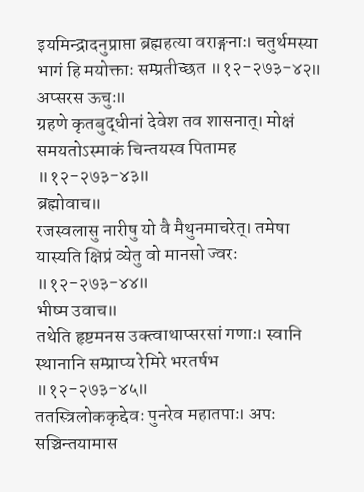इयमिन्द्रादनुप्राप्ता ब्रह्महत्या वराङ्गनाः। चतुर्थमस्या भागं हि मयोक्ताः सम्प्रतीच्छत ॥१२-२७३-४२॥
अप्सरस ऊचुः॥
ग्रहणे कृतबुद्धीनां देवेश तव शासनात्। मोक्षं समयतोऽस्माकं चिन्तयस्व पितामह ॥१२-२७३-४३॥
ब्रह्मोवाच॥
रजस्वलासु नारीषु यो वै मैथुनमाचरेत्। तमेषा यास्यति क्षिप्रं व्येतु वो मानसो ज्वरः ॥१२-२७३-४४॥
भीष्म उवाच॥
तथेति हृष्टमनस उक्त्वाथाप्सरसां गणाः। स्वानि स्थानानि सम्प्राप्य रेमिरे भरतर्षभ ॥१२-२७३-४५॥
ततस्त्रिलोककृद्देवः पुनरेव महातपाः। अपः सञ्चिन्तयामास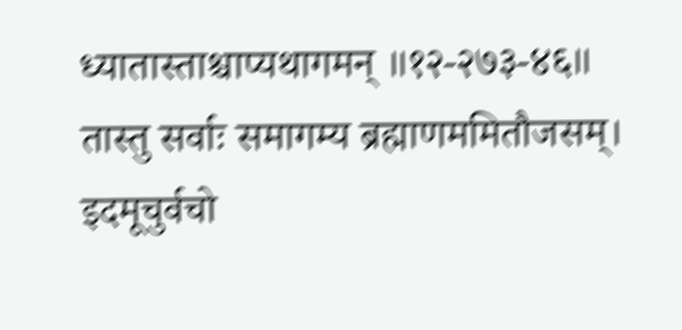ध्यातास्ताश्चाप्यथागमन् ॥१२-२७३-४६॥
तास्तु सर्वाः समागम्य ब्रह्माणममितौजसम्। इदमूचुर्वचो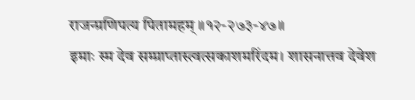राजन्प्रणिपत्य पितामहम् ॥१२-२७३-४७॥
इमाः स्म देव सम्प्राप्तास्त्वत्सकाशमरिंदम। शासनात्तव देवेश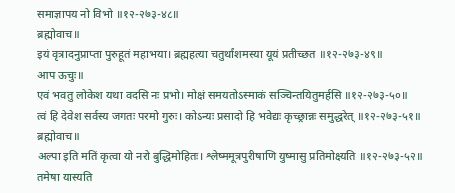समाज्ञापय नो विभो ॥१२-२७३-४८॥
ब्रह्मोवाच॥
इयं वृत्रादनुप्राप्ता पुरुहूतं महाभया। ब्रह्महत्या चतुर्थांशमस्या यूयं प्रतीच्छत ॥१२-२७३-४९॥
आप ऊचुः॥
एवं भवतु लोकेश यथा वदसि नः प्रभो। मोक्षं समयतोऽस्माकं सञ्चिन्तयितुमर्हसि ॥१२-२७३-५०॥
त्वं हि देवेश सर्वस्य जगतः परमो गुरुः। कोऽन्यः प्रसादो हि भवेद्यः कृच्छ्रान्नः समुद्धरेत् ॥१२-२७३-५१॥
ब्रह्मोवाच॥
अल्पा इति मतिं कृत्वा यो नरो बुद्धिमोहितः। श्लेष्ममूत्रपुरीषाणि युष्मासु प्रतिमोक्ष्यति ॥१२-२७३-५२॥
तमेषा यास्यति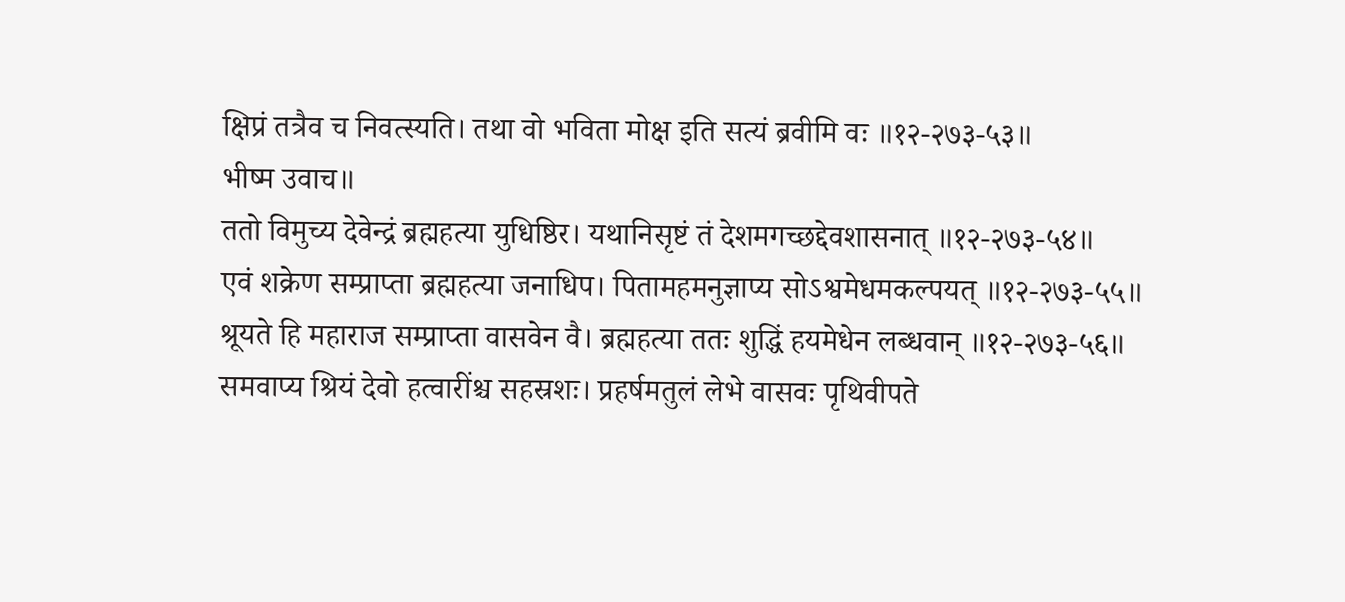क्षिप्रं तत्रैव च निवत्स्यति। तथा वो भविता मोक्ष इति सत्यं ब्रवीमि वः ॥१२-२७३-५३॥
भीष्म उवाच॥
ततो विमुच्य देवेन्द्रं ब्रह्महत्या युधिष्ठिर। यथानिसृष्टं तं देशमगच्छद्देवशासनात् ॥१२-२७३-५४॥
एवं शक्रेण सम्प्राप्ता ब्रह्महत्या जनाधिप। पितामहमनुज्ञाप्य सोऽश्वमेधमकल्पयत् ॥१२-२७३-५५॥
श्रूयते हि महाराज सम्प्राप्ता वासवेन वै। ब्रह्महत्या ततः शुद्धिं हयमेधेन लब्धवान् ॥१२-२७३-५६॥
समवाप्य श्रियं देवो हत्वारींश्च सहस्रशः। प्रहर्षमतुलं लेभे वासवः पृथिवीपते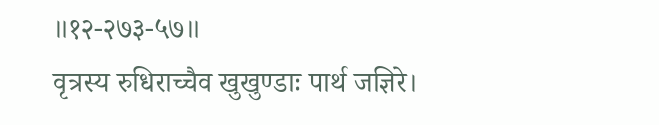॥१२-२७३-५७॥
वृत्रस्य रुधिराच्चैव खुखुण्डाः पार्थ जज्ञिरे।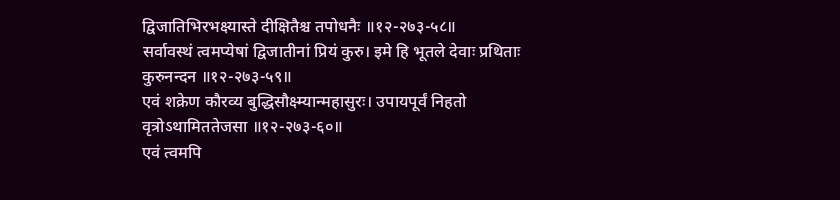द्विजातिभिरभक्ष्यास्ते दीक्षितैश्च तपोधनैः ॥१२-२७३-५८॥
सर्वावस्थं त्वमप्येषां द्विजातीनां प्रियं कुरु। इमे हि भूतले देवाः प्रथिताः कुरुनन्दन ॥१२-२७३-५९॥
एवं शक्रेण कौरव्य बुद्धिसौक्ष्म्यान्महासुरः। उपायपूर्वं निहतो वृत्रोऽथामिततेजसा ॥१२-२७३-६०॥
एवं त्वमपि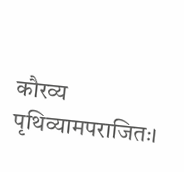कौरव्य पृथिव्यामपराजितः।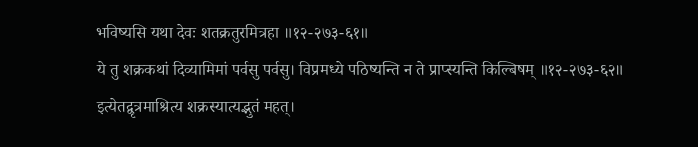भविष्यसि यथा देवः शतक्रतुरमित्रहा ॥१२-२७३-६१॥
ये तु शक्रकथां दिव्यामिमां पर्वसु पर्वसु। विप्रमध्ये पठिष्यन्ति न ते प्राप्स्यन्ति किल्बिषम् ॥१२-२७३-६२॥
इत्येतद्वृत्रमाश्रित्य शक्रस्यात्यद्भुतं महत्।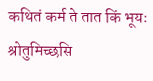कथितं कर्म ते तात किं भूयः श्रोतुमिच्छसि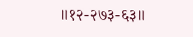॥१२-२७३-६३॥